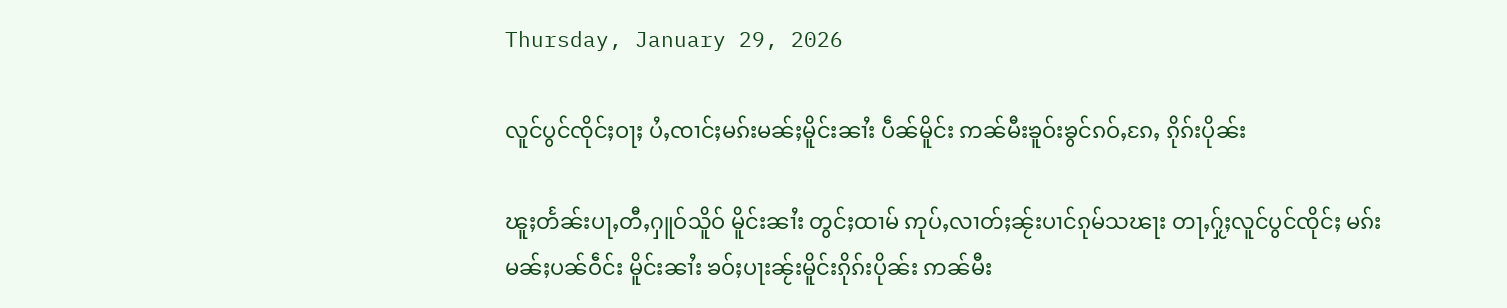Thursday, January 29, 2026

လူင်ပွင်ၸိုင်ႈဝႃႈ ပႆႇၸၢင်ႈမၵ်းမၼ်ႈမိူင်းၼၢႆး ပဵၼ်မိူင်း ဢၼ်မီးၶူဝ်းၶွင်ၵဝ်ႇၵႄႇ ၵိုၵ်းပိုၼ်း

ၽူႈတႅၼ်းပႃႇတီႇႁူဝ်သိူဝ် မိူင်းၼၢႆး တွင်ႈထၢမ် ဢုပ်ႇလၢတ်ႈၼႂ်းပၢင်ၵုမ်သၽႃး တႃႇႁႂ်ႈလူင်ပွင်ၸိုင်ႈ မၵ်းမၼ်ႈပၼ်ဝဵင်း မိူင်းၼၢႆး ၶဝ်ႈပႃးၼႂ်းမိူင်းၵိုၵ်းပိုၼ်း ဢၼ်မီး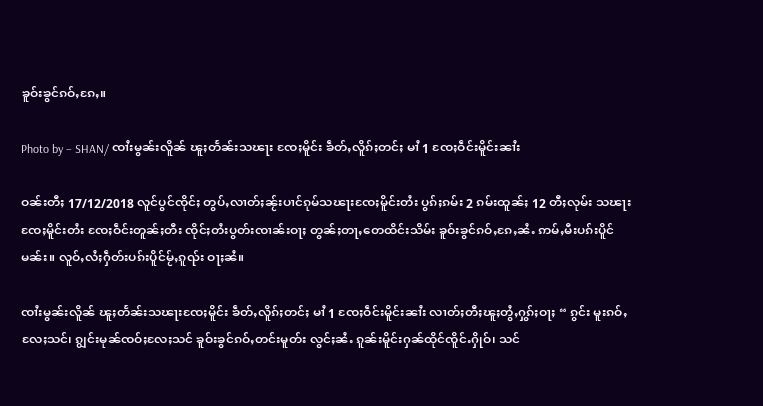ၶူဝ်းၶွင်ၵဝ်ႇၵႄႇ။

Photo by – SHAN/ ၸၢႆးမွၼ်းလိူၼ် ၽူႈတႅၼ်းသၽႃး ၸႄႈမိူင်း ၶဵတ်ႇလိူၵ်ႈတင်ႈ မၢႆ 1 ၸႄႈဝဵင်းမိူင်းၼၢႆး

ဝၼ်းတီႈ 17/12/2018 လူင်ပွင်ၸိုင်ႈ တွပ်ႇလၢတ်ႈၼႂ်းပၢင်ၵုမ်သၽႃးၸႄႈမိူင်းတႆး ပွၵ်ႈၵမ်း 2 ၵမ်းထူၼ်ႈ 12 တီႈလုမ်း သၽႃးၸႄႈမိူင်းတႆး ၸႄႈဝဵင်းတူၼ်ႈတီး ၸိုင်ႈတႆးပွတ်းၸၢၼ်းဝႃႈ တွၼ်ႈတႃႇတေထိင်းသိမ်း ၶူဝ်းၶွင်ၵဝ်ႇၵႄႇၼႆႉ ဢမ်ႇမီးပၵ်းပိူင်မၼ်း။ လူဝ်ႇလႆႈႁဵတ်းပၵ်းပိူင်မႂ်ႇၵူၺ်း ဝႃႈၼႆ။

ၸၢႆးမွၼ်းလိူၼ် ၽူႈတႅၼ်းသၽႃးၸႄႈမိူင်း ၶဵတ်ႇလိူၵ်ႈတင်ႈ မၢႆ 1 ၸႄႈဝဵင်းမိူင်းၼၢႆး လၢတ်ႈတီႈၽူႈတွႆႇႁွၵ်ႈဝႃႈ “ ၵွင်း မူးၵဝ်ႇလႄႈသင်၊ ၵျွင်းမုၼ်ၸဝ်ႈလႄႈသင် ၶူဝ်းၶွင်ၵဝ်ႇတင်းမူတ်း လွင်ႈၼႆႉ ၵူၼ်းမိူင်းႁၼ်ထိုင်ၸိူင်ႉႁိုဝ်၊ သင်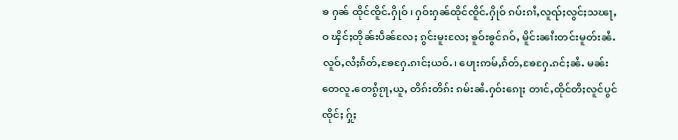ၶ ႁၼ် ထိုင်ၸိူင်ႉႁိုဝ်၊ ႁဝ်းႁၼ်ထိုင်ၸိူင်ႉႁိုဝ် ၵပ်းၵၢႆႇလူၺ်ႈလွင်ႈသၽႃႇဝ ၾိင်ႈတိုၼ်းပဵၼ်လႄႈ ၵွင်းမူးလႄႈ ၶူဝ်းၶွင်ၵဝ်ႇ မိူင်းၼၢႆးတင်းမူတ်းၼႆႉ လူဝ်ႇလႆႈၵႅတ်ႇၶႄႁႄႉၵၢင်ႈယဝ်ႉ၊ ပေႃးဢမ်ႇၵႅတ်ႇၶႄႁႄႉၵင်ႈၼႆႉ မၼ်းတေလူႉတေၵွႆၵႂႃႇယူႇ တိၵ်းတိၵ်း ၵမ်းၼႆႉႁဝ်းၵေႃႈ တၢင်ႇထိုင်တီႈလူင်ပွင်ၸိုင်ႈ ႁႂ်ႈ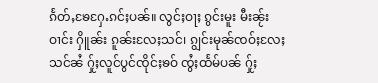ၵႅတ်ႇၶႄႁႄႉၵင်ႈပၼ်။ လွင်ႈဝႃႈ ၵွင်းမူး မီးၼႂ်းဝၢင်း ႁိူၼ်း ၵူၼ်းလႄႈသင်၊ ၵျွင်းမုၼ်ၸဝ်ႈလႄႈသင်ၼႆ ႁႂ်ႈလူင်ပွင်ၸိုင်ႈၶဝ် ၸွႆႈထႅမ်ပၼ် ႁႂ်ႈ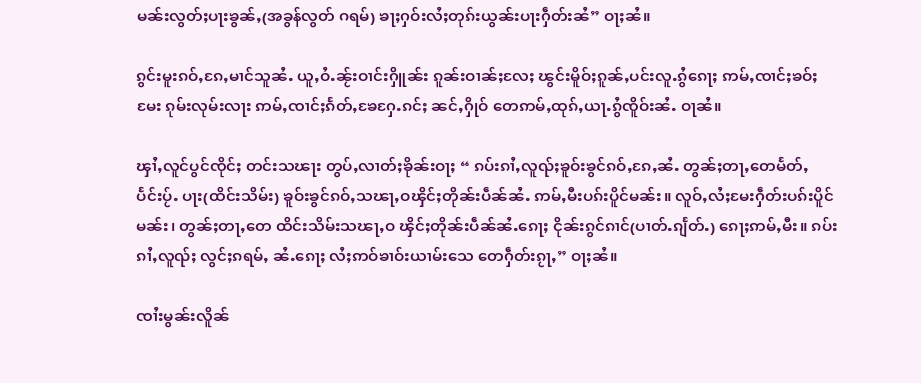မၼ်းလွတ်ႈပႃးၶွၼ်ႇ(အခွန်လွတ် ဂရမ်) ၶႃႈႁဝ်းလႆႈတုၵ်းယွၼ်းပႃးႁဵတ်းၼႆ” ဝႃႈၼႆ။

ၵွင်းမူးၵဝ်ႇၵႄႇမၢင်သူၼႆႉ ယူႇဝႆႉၼႂ်းဝၢင်းႁိူၼ်း ၵူၼ်းဝၢၼ်ႈလႄႈ ၽွင်းမိူဝ်ႈၵူၼ်ႇပင်းလူႉၵွႆၵေႃႈ ဢမ်ႇၸၢင်ႈၶဝ်ႈမႄး ၵုမ်းလုမ်းလႃး ဢမ်ႇၸၢင်ႈၵႅတ်ႇၶႄႁႄႉၵင်ႈ ၼင်ႇႁိုဝ် တေဢမ်ႇထုၵ်ႇယႃႉၵွႆၸိူဝ်းၼႆႉ ဝႃၼႆ။

ၾၢႆႇလူင်ပွင်ၸိုင်ႈ တင်းသၽႃး တွပ်ႇလၢတ်ႈၶိုၼ်းဝႃႈ “ ၵပ်းၵၢႆႇလူၺ်ႈၶူဝ်းၶွင်ၵဝ်ႇၵႄႇၼႆႉ တွၼ်ႈတႃႇတေမႅတ်ႇပႅင်းပႂ်ႉ ပႃး(ထိင်းသိမ်း) ၶူဝ်းၶွင်ၵဝ်ႇသၽႃႇဝၾိင်ႈတိုၼ်းပဵၼ်ၼႆႉ ဢမ်ႇမီးပၵ်းပိူင်မၼ်း။ လူဝ်ႇလႆႈမႄးႁဵတ်းပၵ်းပိူင်မၼ်း၊ တွၼ်ႈတႃႇတေ ထိင်းသိမ်းသၽႃႇဝ ၾိင်ႈတိုၼ်းပဵၼ်ၼႆႉၵေႃႈ ငိုၼ်းၵွင်ၵၢင်(ပၢတ်ႉၵျႅတ်ႉ) ၵေႃႈဢမ်ႇမီး။ ၵပ်းၵၢႆႇလူၺ်ႈ လွင်ႈၵရမ်ႇ ၼႆႉၵေႃႈ လႆႈဢဝ်ၶၢဝ်းယၢမ်းသေ တေႁဵတ်းၵႂႃႇ” ဝႃႈၼႆ။

ၸၢႆးမွၼ်းလိူၼ်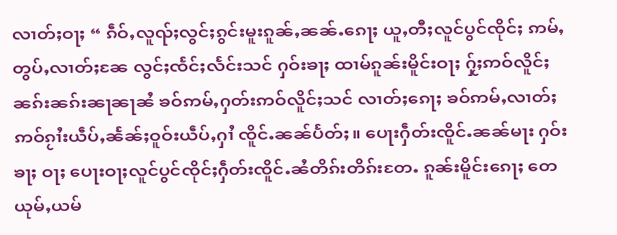လၢတ်ႈဝႃႈ “ ၵဵဝ်ႇလူၺ်ႈလွင်ႈၵွင်းမူးၵူၼ်ႇၼၼ်ႉၵေႃႈ ယူႇတီႈလူင်ပွင်ၸိုင်ႈ ဢမ်ႇတွပ်ႇလၢတ်ႈၼႄ လွင်ႈၸႅင်ႈလႅင်းသင် ႁဝ်းၶႃႈ ထၢမ်ၵူၼ်းမိူင်းဝႃႈ ႁႂ်ႈဢဝ်လိူင်ႈၼၵ်းၼၵ်းၼႃၼႃၼႆ ၶဝ်ဢမ်ႇႁတ်းဢဝ်လိူင်ႈသင် လၢတ်ႈၵေႃႈ ၶဝ်ဢမ်ႇလၢတ်ႈ ဢဝ်ၵႂၢႆးယဵပ်ႇၼႅၼ်ႈဝူဝ်းယဵပ်ႇႁၢႆ ၸိူင်ႉၼၼ်ပႅတ်ႈ။ ပေႃးႁဵတ်းၸိူင်ႉၼၼ်မႃး ႁဝ်းၶႃႈ ဝႃႈ ပေႃးဝႃႈလူင်ပွင်ၸိုင်ႈႁဵတ်းၸိူင်ႉၼႆတိၵ်းတိၵ်းတႄႉ ၵူၼ်းမိူင်းၵေႃႈ တေယုမ်ႇယမ်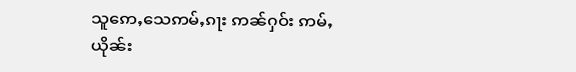သူဢေႇသေဢမ်ႇၵႃး ဢၼ်ႁဝ်း ဢမ်ႇယိုၼ်း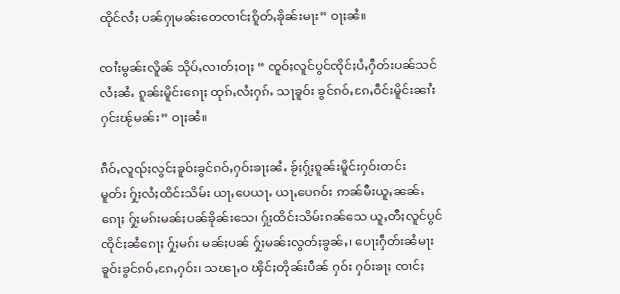ထိုင်လႆႈ ပၼ်ႁႃမၼ်းတေၸၢင်ႈၵိူတ်ႇၶိုၼ်းမႃး” ဝႃႈၼႆ။

ၸၢႆးမွၼ်းလိူၼ် သိုပ်ႇလၢတ်ႈဝႃႈ “ ၸူဝ်ႈလူင်ပွင်ၸိုင်ႈပႆႇႁဵတ်းပၼ်သင်လႆႈၼႆႉ ၵူၼ်းမိူင်းၵေႃႈ ထုၵ်ႇလႆႈႁၵ်ႉ သႃၶူဝ်း ၶွင်ၵဝ်ႇၵႄႇဝဵင်းမိူင်းၼၢႆးႁင်းၽႂ်မၼ်း” ဝႃႈၼႆ။

ၵဵဝ်ႇလူၺ်ႈလွင်ႈၶူဝ်းၶွင်ၵဝ်ႇႁဝ်းၶႃႈၼႆႉ ၶႂ်ႈႁႂ်ႈၵူၼ်းမိူင်းႁဝ်းတင်းမူတ်း ႁႂ်ႈလႆႈထိင်းသိမ်း ယႃႇပေယႃႉ ယႃႇပေၵဝ်း ဢၼ်မီးယူႇၼၼ်ႉၵေႃႈ ႁႂ်ႈမၵ်းမၼ်ႈပၼ်ၶိုၼ်းသေ၊ ႁႂ်ႈထိင်းသိမ်းၵၼ်သေ ယူႇတီႈလူင်ပွင် ၸိုင်ႈၼႆၵေႃႈ ႁႂ်ႈမၵ်း မၼ်ႈပၼ် ႁႂ်ႈမၼ်းလွတ်ႈၶွၼ်ႇ၊ ပေႃးႁဵတ်းၼႆမႃး ၶူဝ်းၶွင်ၵဝ်ႇၵႄႇႁဝ်း၊ သၽႃႇဝ ၾိင်ႈတိုၼ်းပဵၼ် ႁဝ်း ႁဝ်းၶႃႈ ၸၢင်ႈ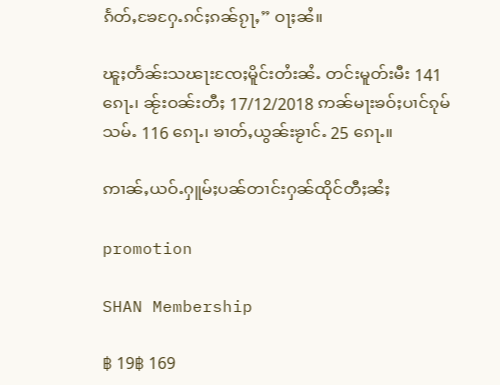ၵႅတ်ႇၶႄႁႄႉၵင်ႈၵၼ်ၵႂႃႇ” ဝႃႈၼႆ။

ၽူႈတႅၼ်းသၽႃးၸႄႈမိူင်းတႆးၼႆႉ တင်းမူတ်းမီး 141 ၵေႃႉ၊ ၼႂ်းဝၼ်းတီႈ 17/12/2018 ဢၼ်မႃးၶဝ်ႈပၢင်ၵုမ်သမ်ႉ 116 ၵေႃႉ၊ ၶၢတ်ႇယွၼ်းၶႂၢင်ႉ 25 ၵေႃႉ။

ဢၢၼ်ႇယဝ်ႉႁူမ်ႈပၼ်တၢင်းႁၼ်ထိုင်တီႈၼႆႈ

promotion

SHAN Membership

฿ 19฿ 169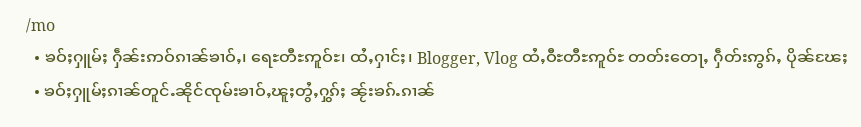/mo
  • ၶဝ်ႈႁူမ်ႈ ႁဵၼ်းဢဝ်ၵၢၼ်ၶၢဝ်ႇ၊ ရေႊတီႊဢူဝ်ႊ၊ ထႆႇႁၢင်ႈ၊ Blogger, Vlog ထႆႇဝီႊတီႊဢူဝ်ႊ တတ်းတေႃႇ ႁဵတ်းဢွၵ်ႇ ပိုၼ်ၽႄႈ
  • ၶဝ်ႈႁူမ်ႈၵၢၼ်တူင်ႉၼိုင်ၸုမ်းၶၢဝ်ႇၽူႈတွႆႇႁွၵ်ႈ ၼႂ်းၶၵ်ႉၵၢၼ်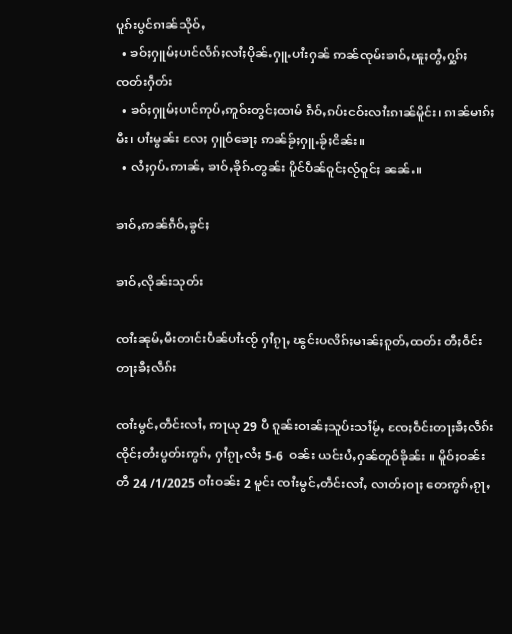ပူၵ်းပွင်ၵၢၼ်သိုဝ်ႇ
  • ၶဝ်ႈႁူမ်ႈပၢင်လႅၵ်ႈလၢႆႈပိုၼ်ႉႁူႉပၢႆးႁၼ် ဢၼ်ၸုမ်းၶၢဝ်ႇၽူႈတွႆႇႁွၵ်ႈၸတ်းႁဵတ်း
  • ၶဝ်ႈႁူမ်ႈပၢင်ဢုပ်ႇဢူဝ်းတွင်ႈထၢမ် ၵဵဝ်ႇၵပ်းငဝ်းလၢႆးၵၢၼ်မိူင်း၊ ၵၢၼ်မၢၵ်ႈမီး၊ ပၢႆးမွၼ်း လႄႈ ႁူဝ်ၶေႃႈ ဢၼ်ၶႂ်ႈႁူႉၶႂ်ႈငိၼ်း။
  • လႆႈႁပ်ႉဢၢၼ်ႇ ၶၢဝ်ႇၶိုၵ်ႉတွၼ်း ပိူင်ပဵၼ်ဝူင်ႈလႂ်ဝူင်ႈ ၼၼ်ႉ။

ၶၢဝ်ႇဢၼ်ၵဵဝ်ႇၶွင်ႈ

ၶၢဝ်ႇလိုၼ်းသုတ်း

ၸၢႆးၼုမ်ႇမီးတၢင်းပဵၼ်ပၢႆးၸႂ် ႁၢႆၵႂႃႇ ၽွင်းပလိၵ်ႈမၢၼ်ႈၵူတ်ႇထတ်း တီႈဝဵင်းတႃႈၶီႈလဵၵ်း

ၸၢႆးမွင်ႇတဵင်းလၢႆႇ ဢႃယု 29 ပီ ၵူၼ်းဝၢၼ်ႈသူပ်းသၢႆမႂ်ႇ ၸႄႈဝဵင်းတႃႈၶီႈလဵၵ်း ၸိုင်ႈတႆးပွတ်းဢွၵ်ႇ ႁၢႆၵႂႃႇလႆႈ 5-6  ဝၼ်း ယင်းပႆႇႁၼ်တူဝ်ၶိုၼ်း ။ မိူဝ်ႈဝၼ်းတီ 24 /1/2025 ဝၢႆးဝၼ်း 2 မူင်း ၸၢႆးမွင်ႇတဵင်းလၢႆႇ လၢတ်ႈဝႃႈ တေဢွၵ်ႇၵႂႃႇ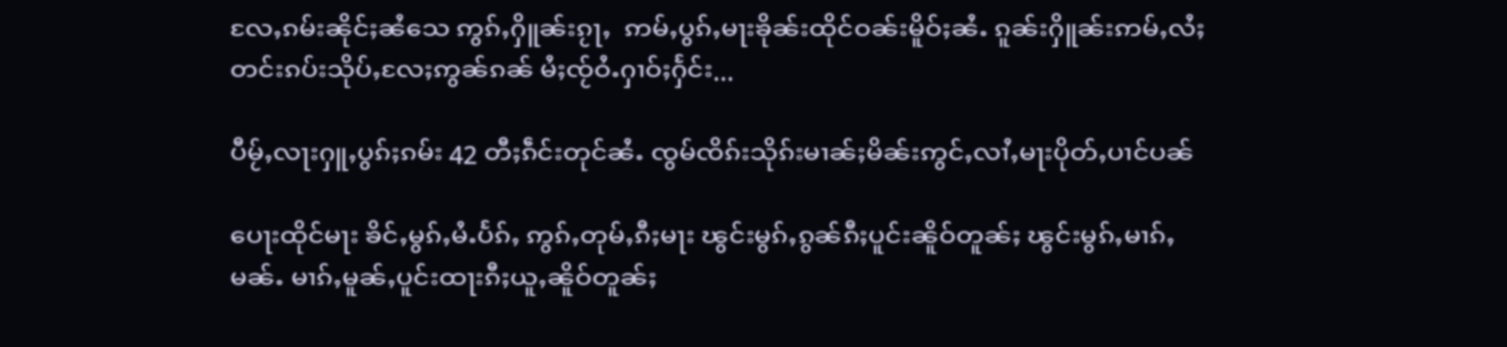လႄႇၵမ်းၼိုင်ႈၼႆသေ ဢွၵ်ႇႁိူၼ်းၵႂႃႇ  ဢမ်ႇပွၵ်ႇမႃးၶိုၼ်းထိုင်ဝၼ်းမိူဝ်ႈၼႆႉ ၵူၼ်းႁိူၼ်းဢမ်ႇလႆႈတင်းၵပ်းသိုပ်ႇလႄႈဢွၼ်ၵၼ် မႆႈၸႂ်ဝႆႉႁၢဝ်ႈႁႅင်း...

ပီမႂ်ႇလႃးႁူႇပွၵ်ႈၵမ်း 42 တီႈၵဵင်းတုင်ၼႆႉ ၸွမ်ၸိၵ်းသိုၵ်းမၢၼ်ႈမိၼ်းဢွင်ႇလၢႆႇမႃးပိုတ်ႇပၢင်ပၼ်

ပေႃးထိုင်မႃး ၶိင်ႇမွၵ်ႇမႆႉပႅၵ်ႇ ဢွၵ်ႇတုမ်ႇၵီႈမႃး ၽွင်းမွၵ်ႇၵွၼ်ၵီႈပူင်းၼိူဝ်တူၼ်ႈ ၽွင်းမွၵ်ႇမၢၵ်ႇမၼ်ႉ မၢၵ်ႇမူၼ်ႇပူင်းထႃးၵီႈယူႇၼိူဝ်တူၼ်ႈ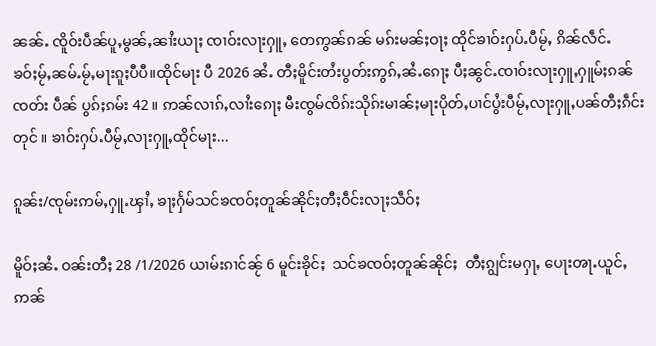ၼၼ်ႉ ၸိူဝ်းပဵၼ်ပူႇမွၼ်ႇၼၢႆးယႃႈ ၸၢဝ်းလႃးႁူႇ တေဢွၼ်ၵၼ် မၵ်းမၼ်ႈဝႃႈ ထိုင်ၶၢဝ်းႁပ်ႉပီမႂ်ႇ ၵိၼ်လဵင်ႉၶဝ်ႈမႂ်ႇၼမ်ႉမႂ်ႇမႃးၵူႈပီပီ။ထိုင်မႃး ပီ 2026 ၼႆႉ တီႈမိူင်းတႆးပွတ်းဢွၵ်ႇၼႆႉၵေႃႈ ပီႈၼွင်ႉၸၢဝ်းလႃးႁူႇႁူမ်ႈၵၼ်ၸတ်း ပဵၼ် ပွၵ်ႈၵမ်း 42 ။ ဢၼ်လၢၵ်ႇလၢႆးၵေႃႈ မီးၸွမ်ၸိၵ်းသိုၵ်းမၢၼ်ႈမႃးပိုတ်ႇပၢင်ပွႆးပီမႂ်ႇလႃးႁူႇပၼ်တီႈၵဵင်းတုင် ။ ၶၢဝ်းႁပ်ႉပီမႂ်ႇလႃးႁူႇထိုင်မႃး...

ၵူၼ်း/ၸုမ်းဢမ်ႇႁူႉၾၢႆႇ ၶႃႈႁႅမ်သင်ၶၸဝ်ႈတူၼ်ၼိုင်ႈတီႈဝဵင်းလႃႈသဵဝ်ႈ

မိူဝ်ႈၼႆႉ ဝၼ်းတီႈ 28 /1/2026 ယၢမ်းၵၢင်ၼႂ် 6 မူင်းၶိုင်ႈ  သင်ၶၸဝ်ႈတူၼ်ၼိုင်ႈ  တီႈၵျွင်းမႁႃႇ ပေႃးၻႃႉယူင်ႇ ဢၼ်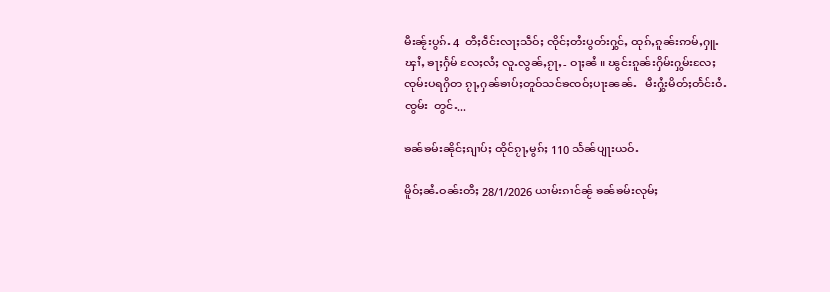မီးၼႂ်းပွၵ်ႉ 4  တီႈဝဵင်းလႃႈသဵဝ်ႈ ၸိုင်ႈတႆးပွတ်းႁွင်ႇ ထုၵ်ႇၵူၼ်းဢမ်ႇႁူႉၾၢႆႇ ၶႃႈႁႅမ် လႄႈလႆႈ လူႉလွၼ်ႇၵႂႃႇ- ဝႃႈၼႆ ။ ၽွင်းၵူၼ်းႁိမ်းႁွမ်းလႄႈ ၸုမ်းပရႁိတ ၵႂႃႇႁၼ်ၶၢပ်ႈတူဝ်သင်ၶၸဝ်ႈပႃးၼၼ်ႉ   မီးႁွႆးမိတ်ႈတႅင်းဝႆႉၸွမ်း  တွင်ႉ...

ၶၼ်ၶမ်းၼိုင်ႈၵျၢပ်ႈ ထိုင်ၵႂႃႇမွၵ်ႈ 110 သႅၼ်ပျႃးယဝ်ႉ

မိူဝ်ႈၼႆႉဝၼ်းတီႈ 28/1/2026 ယၢမ်းၵၢင်ၼႂ် ၶၼ်ၶမ်းလုမ်ႈ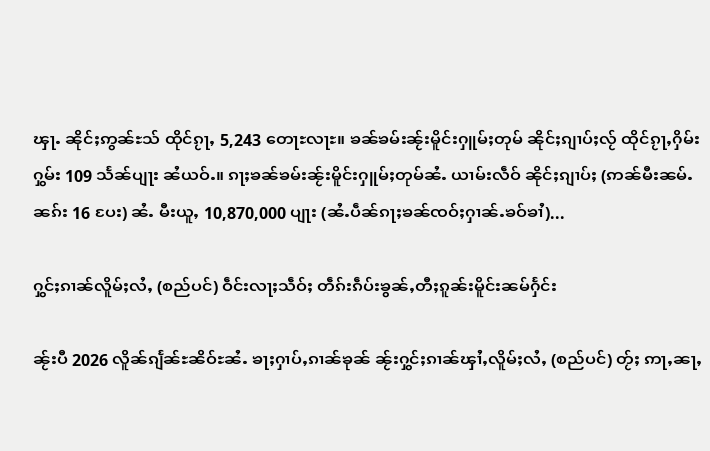ၾႃႉ ၼိုင်ႈဢွၼ်ႊသ် ထိုင်ၵႂႃႇ 5,243 တေႃႊလႃႊ။ ၶၼ်ၶမ်းၼႂ်းမိူင်းႁူမ်ႈတုမ် ၼိုင်ႈၵျၢပ်ႈလႂ် ထိုင်ၵႂႃႇႁိမ်းႁွမ်း 109 သႅၼ်ပျႃး ၼႆယဝ်ႉ။ ၵႃႈၶၼ်ၶမ်းၼႂ်းမိူင်းႁူမ်ႈတုမ်ၼႆႉ ယၢမ်းလဵဝ် ၼိုင်ႈၵျၢပ်ႈ (ဢၼ်မီးၼမ်ႉၼၵ်း 16 ပႄး) ၼႆႉ မီးယူႇ 10,870,000 ပျႃး (ၼႆႉပဵၼ်ၵႃႈၶၼ်ၸဝ်ႈႁၢၼ်ႉၶဝ်ၶၢႆ)...

ႁွင်ႈၵၢၼ်လိူမ်ႈလႆႇ (စည်ပင်) ဝဵင်းလႃႈသဵဝ်ႈ တဵၵ်းၵဵပ်းၶွၼ်ႇတီႈၵူၼ်းမိူင်းၼမ်ႁႅင်း

ၼႂ်းပီ 2026 လိူၼ်ၵျႅၼ်ႊၼိဝ်ႊၼႆႉ ၶႃႈႁၢပ်ႇၵၢၼ်ၶုၼ် ၼႂ်းႁွင်ႈၵၢၼ်ၾၢႆႇလိူမ်ႈလႆႇ (စည်ပင်) တႂ်ႈ ဢႃႇၼႃႇ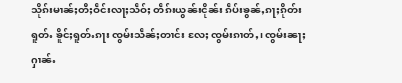သိုၵ်းမၢၼ်ႈတီႈဝဵင်းလႃႈသဵဝ်ႈ တဵၵ်းယွၼ်းငိုၼ်း ၵဵပ်းၶွၼ်ႇၵႃႈၵိုတ်းရူတ်ႉ ၶိူင်ႈရူတ်ႉၵႃး ၸွမ်းသဵၼ်ႈတၢင်း လႄႈ ၸွမ်းၵၢတ်ႇ၊ ၸွမ်းၼႃႈႁၢၼ်ႉ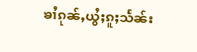ၶၢႆၵုၼ်ႇယွႆႈၵူႈသႅၼ်း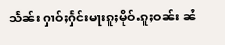သႅၼ်း ႁၢဝ်ႈႁႅင်းမႃးၵူႈမိုဝ်ႉၵူႈဝၼ်း ၼႆ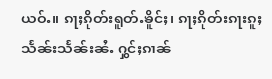ယဝ်ႉ။ ၵႃႈၵိုတ်းရူတ်ႉၶိူင်ႈ၊ ၵႃႈၵိုတ်းၵႃးၵူႈသႅၼ်းသႅၼ်းၼႆႉ ႁွင်ႈၵၢၼ်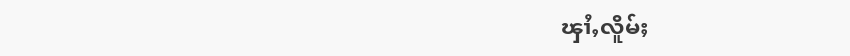ၾၢႆႇလိူမ်ႈ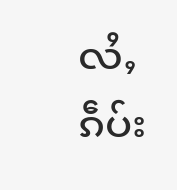လႆႇ ၵဵပ်း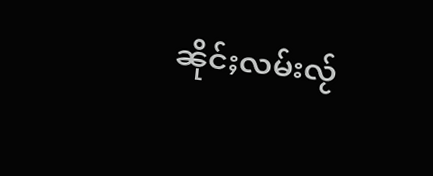ၼိုင်ႈလမ်းလႂ်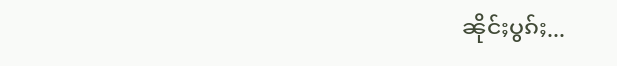ၼိုင်ႈပွၵ်ႈ...